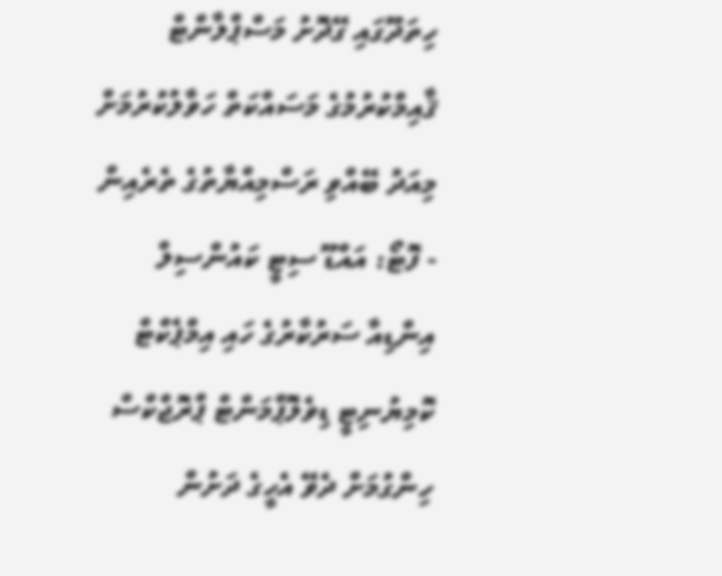ހިތަދޫގައި ގޭދޮށު މަސްޕްލާންޓް ޤާއިމްކުރުމުގެ މަސައްކަތް ހަވާލުކުރުމަށް މިއަދު ބޭއްވި ރަސްމިއްޔާތުގެ ތެރެއިން - ފޮޓޯ: އައްޑޫ ސިޓީ ކައުންސިލް
އިންޑިއާ ސަރުކާރުގެ ހައި އިމްޕެކްޓް ކޮމިޔުނިޓީ ޑިވެލޮޕްމަންޓް ޕްރޮޖްކްސް ހިންގުމަށް ދެވޭ އެހީގެ ދަށުން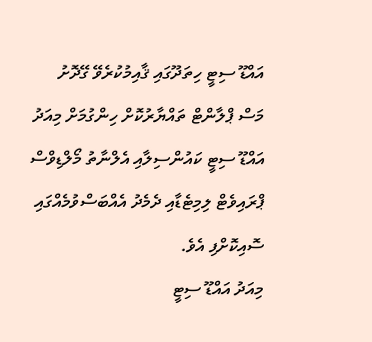އައްޑޫ ސިޓީ ހިތަދޫގައި ޤާއިމުކުރެވޭ ގޭދޮށު މަސް ޕްލާންޓް ތައްޔާރުކޮށް ހިންގުމަށް މިއަދު އައްޑޫ ސިޓީ ކައުންސިލާއި އެލްނާތު މޯލްޑިވްސް ޕްރައިވެޓް ލިމިޓެޑާއި ދެމެދު އެއްބަސްވުމެއްގައި ސޮއިކޮށްފި އެވެ.
މިއަދު އައްޑޫ ސިޓީ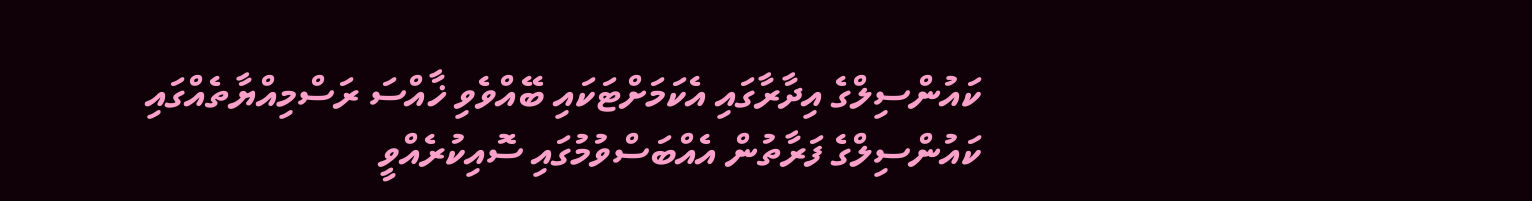ކައުންސިލްގެ އިދާރާގައި އެކަމަށްޓަކައި ބޭއްވެވި ޚާއްސަ ރަސްމިއްޔާތެއްގައި ކައުންސިލްގެ ފަރާތުން އެއްބަސްވުމުގައި ސޮއިކުރެއްވީ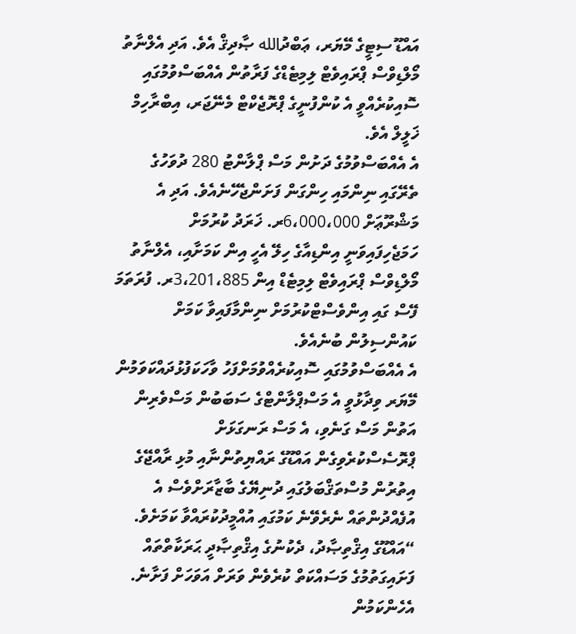އައްޑޫ ސިޓީގެ މޭޔަރ، ޢަބްދުالله ޞާދިޤް އެވެ. އަދި އެލްނާތު މޯލްޑިވްސް ޕްރައިވެޓް ލިމިޓެޑްގެ ފަރާތުން އެއްބަސްވުމުގައި ސޮއިކުރެއްވީ އެ ކުންފުނީގެ ޕްރޮޖެކްޓް މެނޭޖަރ، އިބްރާހިމް ޚަލީލް އެވެ.
އެ އެއްބަސްވުމުގެ ދަށުން މަސް ޕްލާންޓު 280 ދުވަހުގެ ތެރޭގައި ނިންމައި ހިންގަން ފަށަންޖެހޭނެއެވެ. އަދި އެ މަޝްރޫޢަށް 6،000،000ރ. ޚަރަދު ކުރުމަށް ހަމަޖެހިފައިވަނީ އިންޑިއާގެ ހިލޭ އެހީ އިން ކަމަށާއި، އެލްނާތު މޯލްޑިވްސް ޕްރައިވެޓް ލިމިޓެޑް އިން 3،201،885ރ. ފުރަތަމަ ފޭސް ގައި އިންވެސްޓްކުރުމަށް ނިންމާފައިވާ ކަމަށް ކައުންސިލުން ބުނެއެވެ.
އެ އެއްބަސްވުމުގައި ސޮއިކުރެއްވުމަށްފަހު ވާހަކަފުޅުދައްކަވަމުން މޭޔަރ ވިދާޅުވީ އެ މަސްޕްލާންޓްގެ ސަބަބުން މަސްވެރިން އަތުން މަސް ގަނެވި، އެ މަސް ރަނގަޅަށް ޕްރޮސެސްކުރެވިގެން އައްޑޫގެ ރައްޔިތުންނާއި މުޅި ރާއްޖޭގެ އިތުރުން މުސްތަޤްބަލުގައި ދުނިޔޭގެ ބާޒާރަށްވެސް އެ އުފެއްދުންތައް ނެރެވޭނެ ކަމުގައި އުއްމީދުކުރައްވާ ކަމަށެވެ.
“އައްޑޫގެ އިޤްތިޞާދު، ދެކުނުގެ އިޤްތިޞާދީ ޙަރަކާތްތައް ފަށައިގަތުމުގެ މަސައްކަތް ކުރެވެން ވަރަށް އަވަހަށް ފަށާނެ. އެހެންކަމުން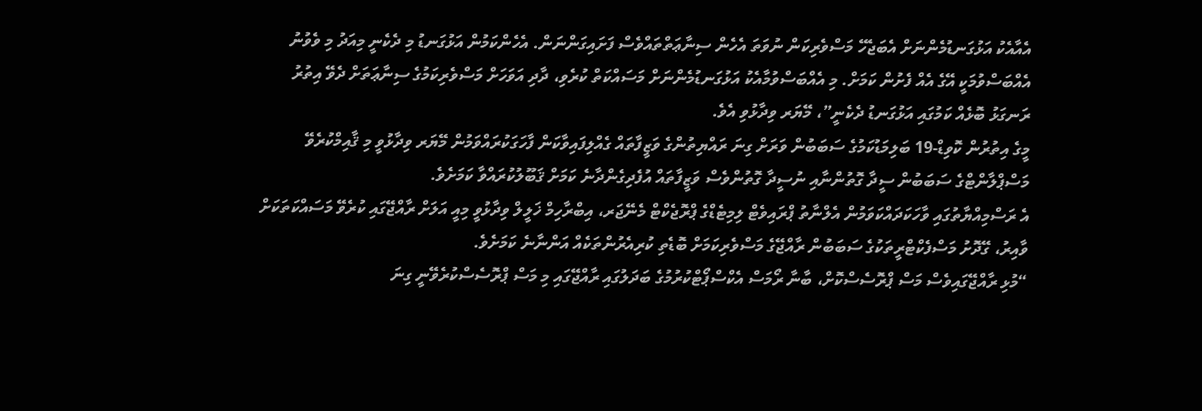އެއާއެކު އަޅުގަނޑުމެންނަށް އެބަޖެހޭ މަސްވެރިކަން ނުވަތަ އެހެން ސިނާޢަތްތައްވެސް ފަށައިގަންނަން. އެހެންކަމުން އަޅުގަނޑު މި ދެކެނީ މިއަދު މި ވެވުނު އެއްބަސްވުމަކީ އޭގެ އެއް ފެށުން ކަމަށް. މި އެއްބަސްވުމާއެކު އަޅުގަނޑުމެންނަށް މަސައްކަތް ކުރެވި، ދާދި އަވަހަށް މަސްވެރިކަމުގެ ސިނާޢަތަށް ދެވޭ އިތުރު ރަނގަޅު ބޮޅެއް ކަމުގައި އަޅުގަނޑު ދެކެނީ”، މޭޔަރ ވިދާޅުވި އެވެ.
މީގެ އިތުރުން ކޮވިޑް-19 ބަލިމަޑުކަމުގެ ސަބަބުން ވަރަށް ގިނަ ރައްޔިތުންގެ ވަޒީފާތައް ގެއްލިފައިވާކަން ފާހަގަކުރައްވަމުން މޭޔަރ ވިދާޅުވީ މި ޤާއިމްކުރެވޭ މަސްޕްލާންޓްގެ ސަބަބުން ސީދާ ގޮތުންނާއި ނުސީދާ ގޮތުންވެސް ވަޒީފާތައް އުފެދިގެންދާނެ ކަމަށް ޤަބޫލުކުރައްވާ ކަމަށެވެ.
އެ ރަސްމިއްޔާތުގައި ވާހަކަދައްކަވަމުން އެލްނާތު ޕްރައިވެޓް ލިމިޓެޑްގެ ޕްރޮޖެކްޓް މެނޭޖަރ، އިބްރާހިމް ޚަލީލް ވިދާޅުވީ މިއީ އަލަށް ރާއްޖޭގައި ކުރެވޭ މަސައްކަތަކަށް ވާއިރު، ގޭދޮށު މަސްފެކްޓްރީތަކުގެ ސަބަބުން ރާއްޖޭގެ މަސްވެރިކަމަށް ބޮޑެތި ކުރިއެރުންތަކެއް އަންނާނެ ކަމަށެވެ.
“މުޅި ރާއްޖޭގައިވެސް މަސް ޕްރޮސެސްކޮށް، ބާނާ ރޯމަސް އެކްސްޕޯޓްކުރުމުގެ ބަދަލުގައި ރާއްޖޭގައި މި މަސް ޕްރޮސެސްކުރެވޭނީ ގިނަ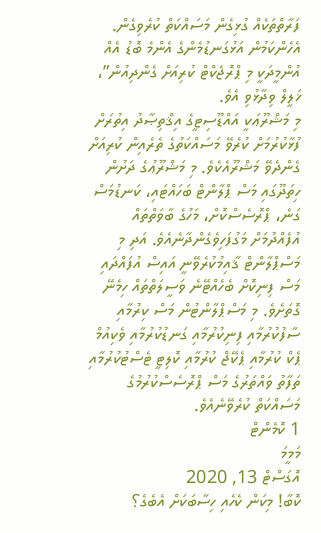ފަރާތްތަކެއް ގުޅިގެން މަސައްކަތް ކުރެވިގެން. އެހެންކަމުން އަޅުގަނޑުމެންގެ އެންމެ ބޮޑު އެއް އުންމީދަކީ މި ޕްރޮޖެކްޓް ކުރިއަށް ގެންދިއުން”، ޚަލީލް ވިދާޅުވި އެވެ.
މި މަޝްރޫޢަކީ އައްޑޫސިޓީގެ އިޤްތިޞާދު އިތުރަށް ފުޅާކުރުމަށް ކުރެވޭ މަސައްކަތުގެ ތެރެއިން ކުރިއަށް ގެންދެވޭ މަޝްރޫއެކެވެ. މި މަޝްރޫޢުގެ ދަށުން ހިތަދޫގައި މަސް ޕްލާންޓް ބަހައްޓައި، ކަނޑުމަސް ގަނެ، ޕްރޮސެސްކޮށް، މަހުގެ ބާވަތްތައް އުފެއްދުމަށް މަގުފަހިވެގެންދާނެއެވެ. އަދި މި މަސްޕްލާންޓް ޤާއިމުކުރެވޭނީ އައިސް އުފައްދައި މަސް ފިނިކޮށް ބެހެއްޓޭނެ ވަސީލަތްތައް ހިމެނޭ ގޮތަށެވެ. މި މަސްޕްލާންޓުން މަސް ކިރުމާއި ސާފުކުރުމާއި ފިނިކުރުމާއި ގަނޑުކުރުމާއި ވެކިއުމް ޕެކް ކުރުމާއި ޕެކޭޖް ކުރުމާއި ކޮލިޓީ ޓެސްޓުކުރުމާއި ތަފާތު ވައްތަރުގެ މަސް ޕްރޮސެސްކުރުމުގެ މަސައްކަތް ކުރެވޭނެއެވެ.
1 ކޮމެންޓް
މަމީމަ
އޮގަސްޓް 13, 2020
ކޮބާ! މިކަން ކެހެއި ހިސާބަކަށް އެބެގެ؟